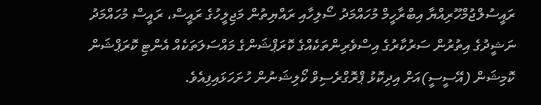ރައީސުލްޖުމްހޫރިއްޔާ އިބްރާހީމް މުހައްމަދު ސޯލިހާއި ރައްޔިތުން މަޖިލީހުގެ ރައީސް، ރައީސް މުހައްމަދު ނަޝީދުގެ އިތުރުން ސަރުކާރުގެ އިސްވެރިންތަކެއްގެ ކޮރަޕްޝަންގެ މައްސަލަތަކެއް އެންޓި ކޮރަޕްޝަން ކޮމިޝަން (އޭސީސީ)އަށް އިދިކޮޅު ޕްރޮގްރެސިވް ކޯލިޝަނުން ހުށަހަޅައިފިއެވެ.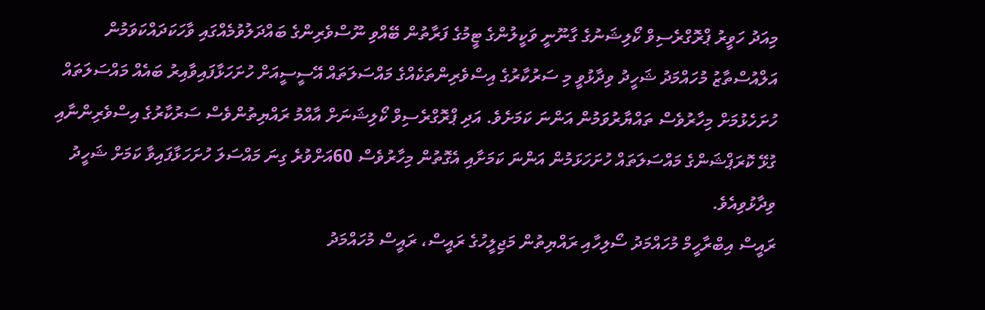މިއަދު ހަވީރު ޕްރޮގްރެސިވް ކޯލިޝަނުގެ ގާނޫނީ ވަކީލުންގެ ޓީމުގެ ފަރާތުން ބޭއްވި ނޫސްވެރިންގެ ބައްދަލުވުމެއްގައި ވާހަކަދައްކަވަމުން އަލްއުސްތާޒު މުހައްމަދު ޝަހީދު ވިދާޅުވީ މި ސަރުކާރުގެ އިސްވެރިންތަކެއްގެ މައްސަލަތައް އޭސީސީއަށް ހުށަހަޅާފައިވާއިރު ބައެއް މައްސަލަތައް ހުށަހެޅުމަށް މިހާރުވެސް ތައްޔާރުވަމުން އަންނަ ކަމަށެވެ. އަދި ޕްރޮގްރެސިވް ކޯލިޝަނަށް އާއްމު ރައްޔިތުންވެސް ސަރުކާރުގެ އިސްވެރިންނާއި ގުޅޭ ކޮރަޕްޝަންގެ މައްސަލަތައް ހުށަހަޅަމުން އަންނަ ކަމަށާއި އެގޮތުން މިހާރުވެސް 60އަށްވުރެ ގިނަ މައްސަލަ ހުށަހަޅާފައިވާ ކަމަށް ޝަހީދު ވިދާޅުވިއެވެ.
ރައީސް އިބްރާހީމް މުހައްމަދު ސޯލިހާއި ރައްޔިތުން މަޖިލީހުގެ ރައީސް، ރައީސް މުހައްމަދު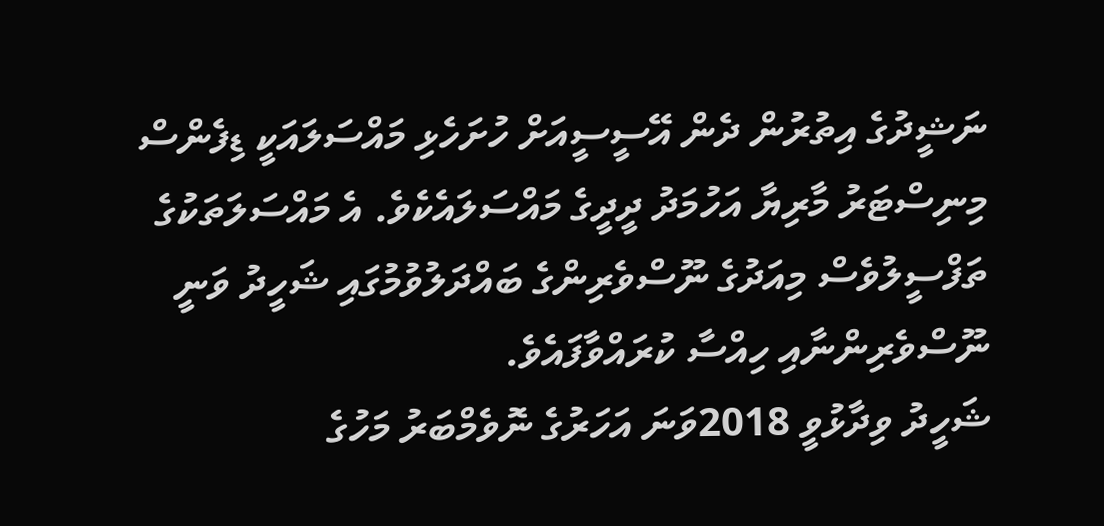ނަޝީދުގެ އިތުރުން ދެން އޭސީސީއަށް ހުށަހެޅި މައްސަލައަކީ ޑިފެންސް މިނިސްޓަރު މާރިޔާ އަހުމަދު ދީދީގެ މައްސަލައެކެވެ. އެ މައްސަލަތަކުގެ ތަފްސީލުވެސް މިއަދުގެ ނޫސްވެރިންގެ ބައްދަލުވުމުގައި ޝަހީދު ވަނީ ނޫސްވެރިންނާއި ހިއްސާ ކުރައްވާފައެވެ.
ޝަހީދު ވިދާޅުވީ 2018ވަނަ އަހަރުގެ ނޮވެމްބަރު މަހުގެ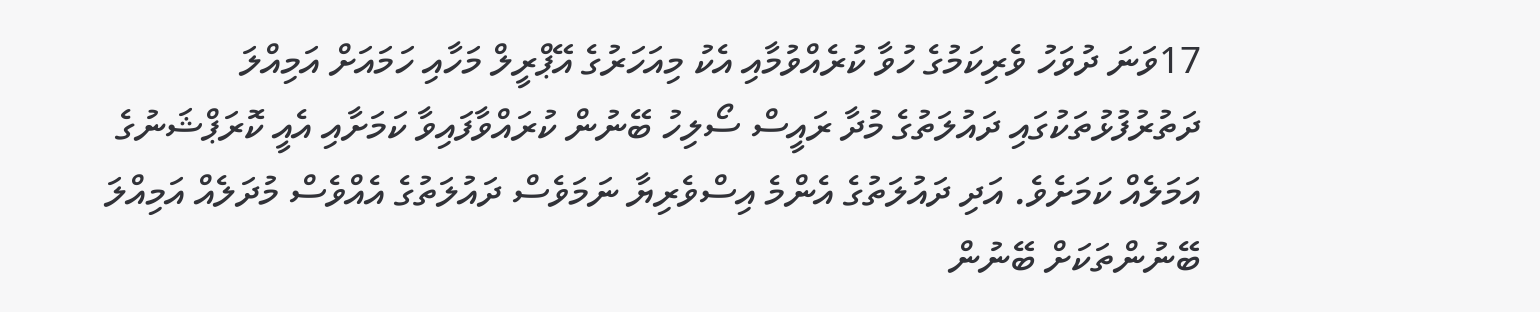17ވަނަ ދުވަހު ވެރިކަމުގެ ހުވާ ކުރެއްވުމާއި އެކު މިއަހަރުގެ އޭޕްރީލް މަހާއި ހަމައަށް އަމިއްލަ ދަތުރުފުޅުތަކުގައި ދައުލަތުގެ މުދާ ރައީސް ސޯލިހު ބޭނުން ކުރައްވާފައިވާ ކަމަށާއި އެއީ ކޮރަޕްޝަނުގެ އަމަލެއް ކަމަށެވެ. އަދި ދައުލަތުގެ އެންމެ އިސްވެރިޔާ ނަމަވެސް ދައުލަތުގެ އެއްވެސް މުދަލެއް އަމިއްލަ ބޭނުންތަކަށް ބޭނުން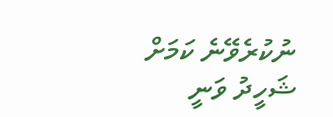ނުކުރެވޭނެ ކަމަށް ޝަހީދު ވަނީ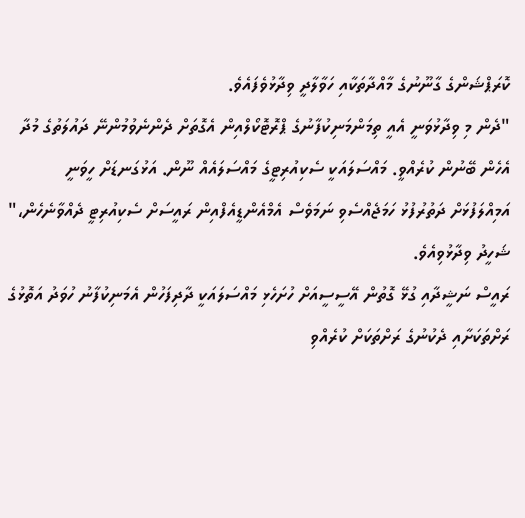ކޮރަޕްޝަންގެ ގާނޫނުގެ މާއްދާތަކާއި ހަވާލާދީ ވިދާޅުވެފައެވެ.
"ދެން މި ވިދާޅުވަނީ އެއީ ތިމަންމަނިކުފާނުގެ ޕްރޮޓޮކޯލްއިން އެގޮތަށް ދެންނެވުމުންނޭ ދައުލަތުގެ މުދާ އެހެން ބޭނުން ކުރެއްވީ. މައްސަލައަކީ ސެކިއުރިޓީގެ މައްސަލައެއް ނޫން. އަޅުގަނޑަށް ހީވަނީ އަމިއްލަފުޅަށް ދަތުރުފުޅު ހަމަޖެއްސެވި ނަމަވެސް އެމްއެންޑީއެފްއިން ރައީސަށް ސެކިއުރިޓީ ދެއްވާނެހެން،" ޝަހީދު ވިދާޅުވިއެވެ.
ރައީސް ނަޝީދާއި ގުޅޭ ގޮތުން އޭސީސީއަށް ހުށަހެޅި މައްސަލައަކީ ދާދިފަހުން އެމަނިކުފާނު ހުވަދު އަތޮޅުގެ ރަށްތަކަށާއި ދެކުނުގެ ރަށްތަކަށް ކުރެއްވި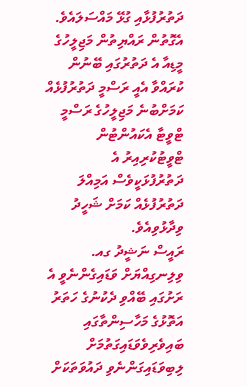ދަތުރުފުޅާއި ގުޅޭ މައްސަލައެވެ. އެގޮތުން ރައްޔިތުން މަޖިލީހުގެ މީޑިއާ އެ ދަތުރުގައި ބޭނުން ކުރައްވާ އެއީ ރަސްމީ ދަތުރުފުޅެއް ކަމަށްބުނެ މަޖިލީހުގެ ރަސްމީ ޓްވީޓާ އެކައުންޓުން ޓްވީޓުކުރިއިރު އެ ދަތުރުފުޅަކީވެސް އަމިއްލަ ދަތުރުފުޅެއް ކަމަށް ޝަހީދު ވިދާޅުވިއެވެ.
ރައީސް ނަޝީދު ގއ. ވިލިނގިއްޔަށް ވަޑައިގެންނެވީ އެ ރަށުގައި ބޭއްވި ދެކުނުގެ ހަތަރު އަތޮޅުގެ މަހާސިންތާގައި ބައިވެރިވެވަޑައިގަތުމަށް ލިބިވަޑައިގަންނެވި ދައުވަތަކަށް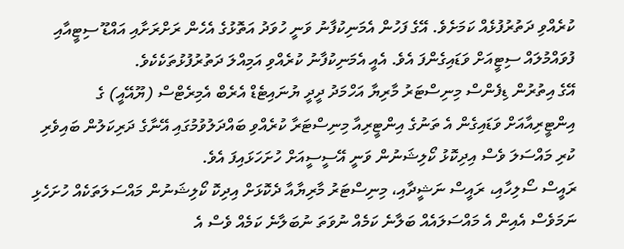ކުރެއްވި ދަތުރުފުޅެއް ކަމަށެވެ. އޭގެ ފަހުން އެމަނިކުފާނު ވަނީ ހުވަދު އަތޮޅުގެ އެހެން ރަށްރަށާއި އައްޑޫ ސިޓީއާއި ފުވައްމުލައް ސިޓީއަށް ވަޑައިގެންފަ އެވެ. އެއީ އެމަނިކުފާނު ކުރެއްވި އަމިއްލަ ދަތުރުފުޅުތަކެކެވެ.
އޭގެ އިތުރުން ޑިފެންސް މިނިސްޓަރު މާރިޔާ އަހްމަދު ދީދީ ޔުނައިޓެޑް އެރެބް އެމިރެޓްސް (ޔޫއޭއީ) ގެ އިންޓީރިއާއަށް ވަޑައިގެން އެ ތަނުގެ އިންޓީރިއާ މިނިސްޓަރާ ކުރެއްވި ބައްދަލުވުމުގައި އޭނާގެ ދަރިކަލުން ބައިވެރި ކުރި މައްސަލަ ވެސް އިދިކޮޅު ކޯލިޝަނުން ވަނީ އޭސީސީއަށް ހުށަހަޅައިފަ އެވެ.
ރައީސް ސޯލިހާއި، ރައީސް ނަޝީދާއި، މިނިސްޓަރު މާރިޔާއާ ދެކޮޅަށް އިދިކޮ ކޯލިޝަނުން މައްސަލަތަކެއް ހުށަހެޅި ނަމަވެސް އެއިން އެ މައްސަލައެއް ބަލާނެ ކަމެއް ނުވަތަ ނުބަލާނެ ކަމެއް ވެސް އެ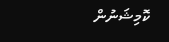ކޮމިޝަނުން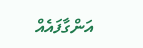އަންގާފައެއް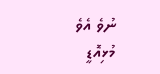ނުވެ އެވެ
މުޅިއޮޑީ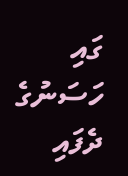ގައި ހަސަނުގެ ދެފައި